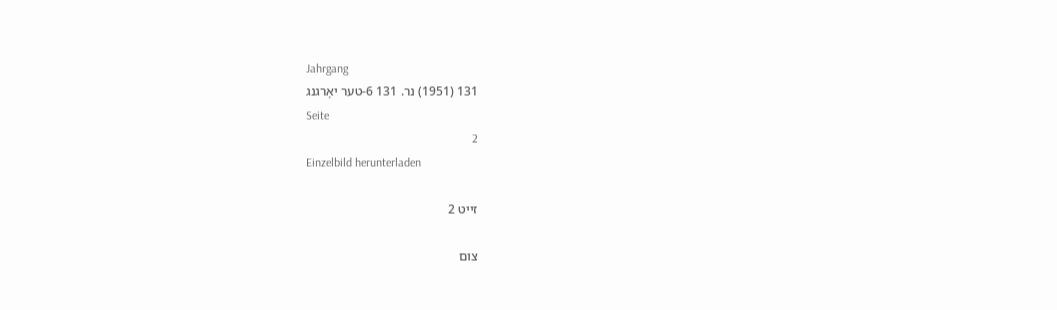Jahrgang
131 (1951) נר. 131 6-טער יאָרגנג
Seite
2
Einzelbild herunterladen

זייט 2

צום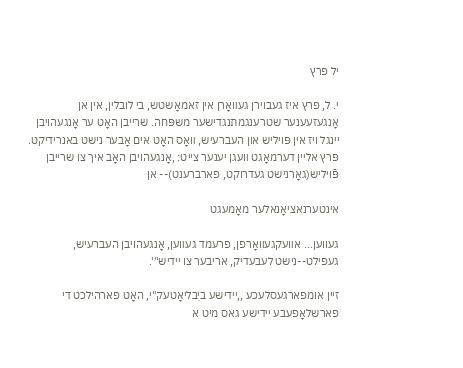יל פרץ

י. ל, פרץ איז געבוירן געװאָרן אין זאמאָשטש, בי לובלין, אין אן אָנגעזעענער שטרענגמתנגדישער משפּחה. שרייבן האָט ער אָנגעהויבן יינגל ויז אין פּויליש און העברעיש, װאָס האָט אים אָבער נישט באנרידיקט. פּרץ אליין דערמאָגט װעגן יענער צייט: ,אָנגעהויבן האָב איך צו שרייבן פּֿויליש(גאָרנישט געדרוקט, פארברענט)-- אן

אינטערנאציאָנאלער מאָמעגט

געווען... אװעקגעװאָרפן, פרעמד געװען, אָנגעהויבן העברעיש, געפילט--נישט לעבעדיק, אריבער צו יידיש"'.

זיין אומפארגעסלעכע ,,יידישע ביִבליאָטעק"י, האָט פארהילכט די פארשלאָפעבע יידישע גאס מיט א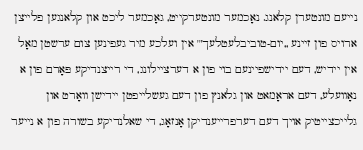נייעם מונטערן קלאנג. נאָכמער מונטערקייט, גאָכמער ליכט און קלאנגען פלייצן ארויס פון זיינע ,,יום-טוביבלעטלעך"' אין ועלכע מיר געפינען צום ערשטן מאָל אין יידיש, דעם יידישפיינעם בוי פון א דערציילונג, די רייצנדיקע פּאָרם פון א נאָװעלע, דעם אראָמאט און גלאנץ פון דעם געשלייפטן יידישן װאָרט און גלייכצייטיק אויך דעם דערפרייענדיקן אָנזאָג, די שאלנדיקע בשורה פון א נייער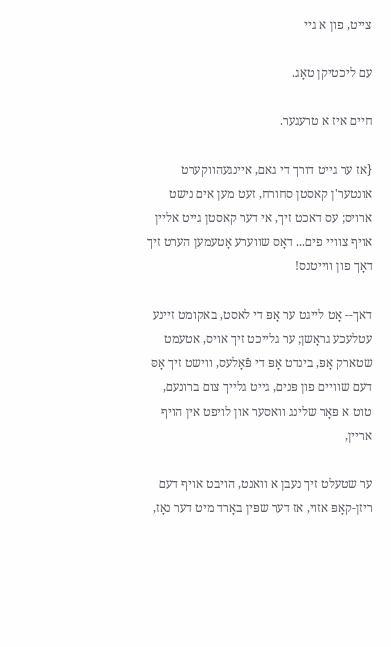צייט, פון א גיי

עם ליכטיקן טאָג.

חיים איז א טרעגער.

{אז ער גייט דורך די גאם, איינגעהווקערט אונטער'ן קאסטן סחורח, זעט מען אים נישט ארויס; עס דאכט זיך, אי דער קאסטן גייט אליין אויף צוויי פים... דאָס שווערע אָטעמען הערט זיך דאָך פון ווייטנס!

דאך-- אָט לייגט ער אָפּ די לאסט, באקומט זיינע עטלעכע גראָשן; ער גלייכט זיך אויס, אטעמט שטארק אָפּ, בינדט אָפּ די פּֿאָלעס, ווישט זיך אָסּ דעם שוויים פון פּנים, גייט גלייך צום ברונעם, טוט א פּאָר שלינג וואסער און לויפט אין הויף אריין,

ער שטעלט זיך נעבן א וואנט, הויבט אויף דעם ריזן-קאָפּ אזוי, אז דער שפּין באָרד מיט דער נאָז,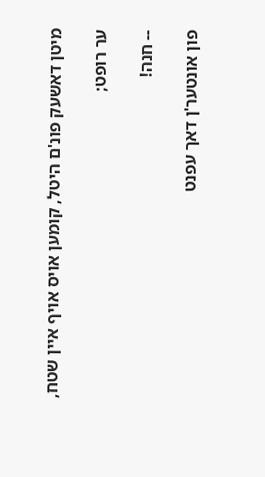מיטן דאשעק פונ'ם היטל, קומען אויס אויף איין שטח,

ער רופט;

-- חנה!

פון אונטער'ן דאך עפנט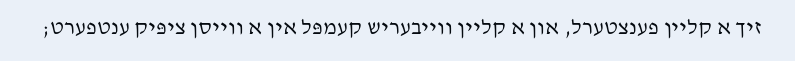זיך א קליין פענצטערל, און א קליין ווייבעריש קעמפּל אין א ווייסן ציפּיק ענטפערט;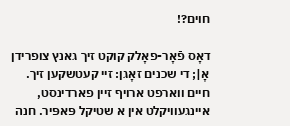חוים?!

דאָס פֿאָר-פאָלק קוקט זיך גאנץ צופרידן אָ|; די שכנים זאָגן: זיי קעטשקען זיך. חיים ווארפט ארויף זיין פארדינסט, איינגעוויקלט אין א שטיקל פּאפּיר. חנה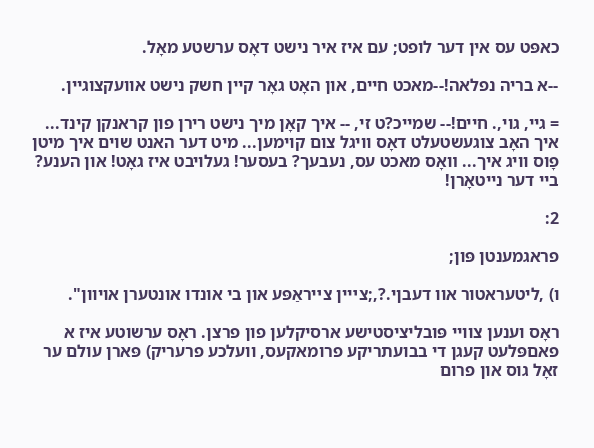כאפּט עס אין דער לופט; עם איז איר נישט דאָס ערשטע מאָל.

--א בריה נפלאה!--מאכט חיים, און האָט גאָר קיין חשק נישט אוועקצוגיין.

= גיי, גוי,. חיים!-- שמייכ?ט זי, -- איך קאָן מיך נישט רירן פון קראנקן קינד... איך האָב צוגעשטעלט דאָס וויגל צום קוימען... מיט דער האנט שוים איך מיטן פָוס וויג איך... װאָס מאכט עס, נעבעך? בעסער! געלויבט איז גאָט! און הענע? ביי דער נייטאָרן!

2:

פראגמענטן פּון;

ו) ,ליטעראטור אוו דעבןי.?,;צײין צײראַפּע און בי אונדו אונטערן אויוון".

ראָס וענען צוויי פּובליציסטישע ארסיקלען פון פרצן. ראָס ערשוטע איז א פאםפּלעט קעגן די בבועתריקע פרומאקעס, וועלכע פרעריק) פּארן עולם ער זאָל גוס און פרום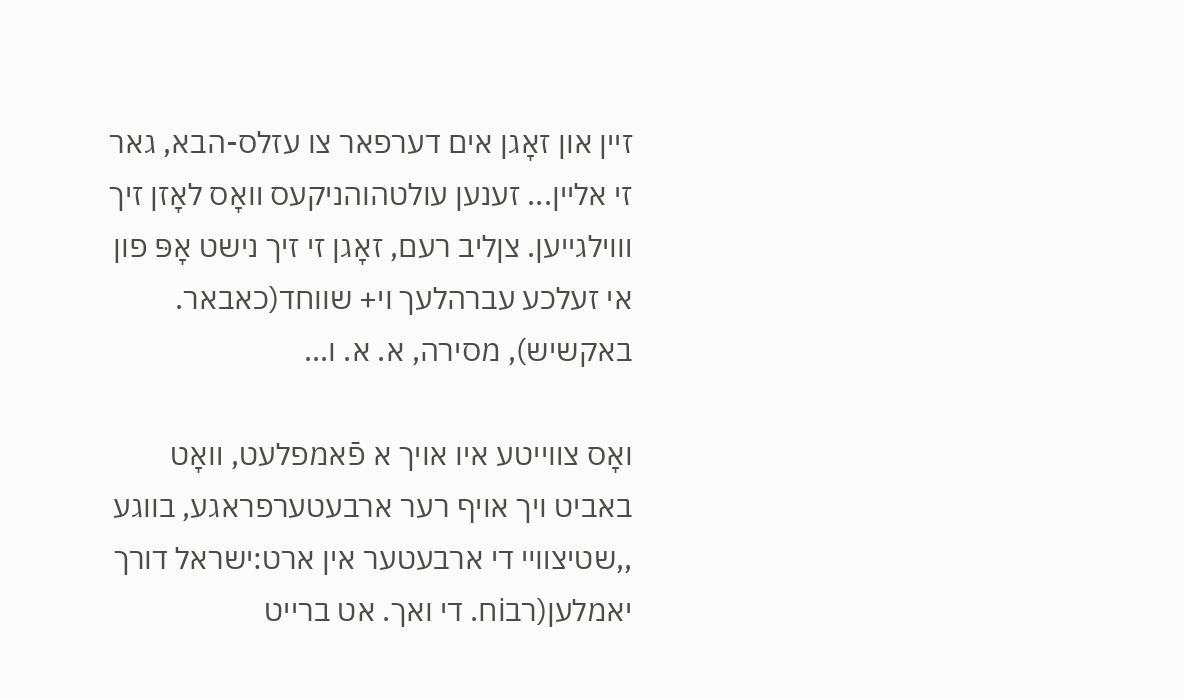זיין און זאָגן אים דערפאר צו עזלס-הבא, גאר זי אליין... זענען עולטהוהניקעס װאָס לאָזן זיך װוילגייען. צןליב רעם, זאָגן זי זיך נישט אָפּ פון אי זעלכע עברהלעך וי+ שווחד(כאבאר. באקשיש), מסירה, א. א. ו...

ואָס צװייטע איו אויך א פֿאמפלעט, װאָט באביט ויך אויף רער ארבעטערפראגע, בווגע ,,שטיצװײ די ארבעטער אין ארט:ישראל דורך יאמלען(רבוֹח. די ואך. אט ברייט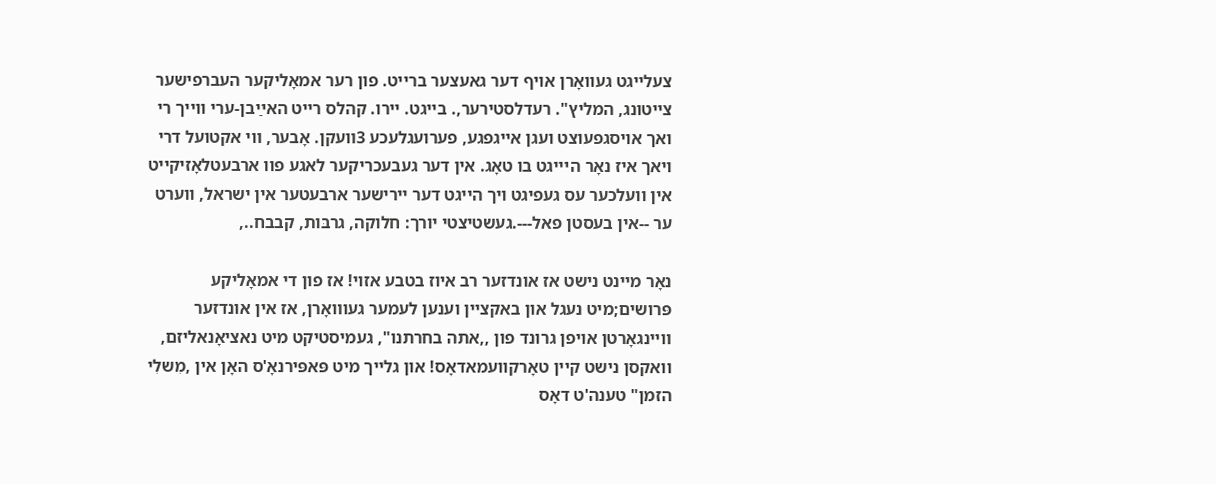צעלייגט געוואָרן אויף דער גאעצער ברייט. פון רער אמאָליקער העברפישער צייטונג, המליץ". רעדלסטירער,. בייגט. יירו. קהלס רייט האײַבן-ערי ווייך רי ואך אויסגפעוצט ועגן אייגפגע, פערועגלעכע 3װעקן. אָבער, װי אקטועל דרי ויאך איז נאָר הײיגט בו טאָג. אין דער געבעכריקער לאגע פוו ארבעטלאָזיקייט אין וועלכער עס געפיגט ויך הייגט דער יירישער ארבעטער אין ישראל, ווערט ער --אין בעסטן פאל---.געשטיצטי יורך: חלוקה, גרבּות, קבבח..,

נאָר מיינט נישט אז אונדזער רב איוז בטבע אזוי! אז פון די אמאָליקע פּרושים;מיט נעגל און באקציין וענען לעמער געוװאָרן, אז אין אונדזער װיינגאָרטן אויפן גרונד פון ,,אתה בחרתנו", געמיסטיקט מיט נאציאָנאליזם, וואקסן נישט קיין טאָרקוועמאדאָס! און גלייך מיט פּאפּירנאָ'ס האָן אין ,מִשלִי הזמן" טענה'ט דאָס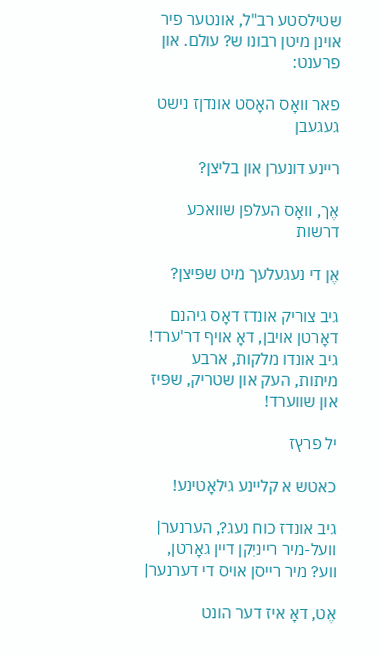שטילסטע רב"ל, אונטער פיר אוינן מיטן רבונו ש? עולם. און פרענט:

פאר װאָס האָסט אונדןז נישט געגעבן

ריינע דונערן און בליצן?

אֶך, װאָס העלפן שוואכע דרשות

אֶן די נעגעלעך מיט שפּיצן?

גיב צוריק אונדז דאָס גיהנם דאָרטן אויבן, דאָ אויף דר'ערד! גיב אונדו מלקות, ארבע מיתות, העק און שטריק, שפּיז און שווערד!

יל פרץז

כאטש א קליינע גילאָטינע!

גיב אונדז כוח נעג?, הערנער| וועל-מיר רייניִקן דיין גאָרטן, װע? מיר רייסן אויס די דערנער|

אֶט, דאָ איז דער הונט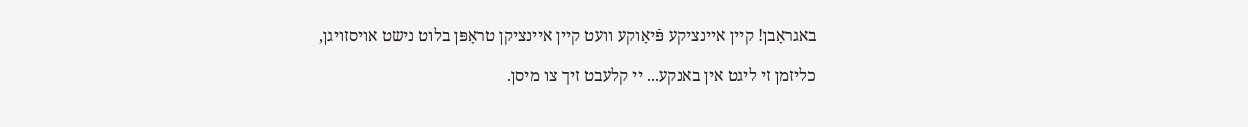באגראָבן! קיין איינציקע פּֿיאָוקע וועט קיין איינציקן טראָפּן בלוט נישט אויסזויגן,

כליזמן זי ליגט אין באנקע... יי קלעבט זיך צו מיסן.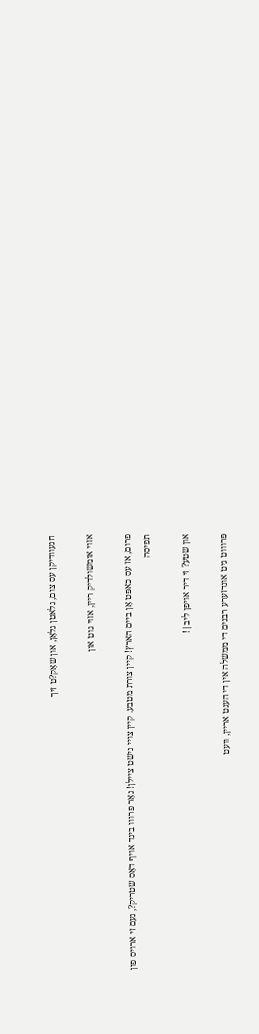חנעוודיקן עס צום, גלאטן גלאָן, און שאָק?ט זיך

אזוי אומשולדיק ריין, אזוי גוט און

פרום, אז עס כאפּט אָן ביים הארץ! קיין צורת מטבע. קיין צויי נישט ציילן! נאָר פּרווו בינד אויף דאָס שטריק?, נעם זי ארויס פון תפיסה

און שטע? זי דיר אויפן ליב|!

פּרוווט גיט אונדזערע רבנים די ממשלה אין די הענט אריין, וועט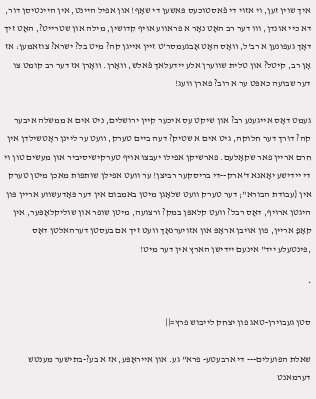איך שוין זען, וי אזוי די פֿאסטוכעס פּאשען די שאָף! און אפיל היינט, אין היינטיסן דור, דא כיי אונדן, ווו דער רב האָט נאָר א פּראווע אויף קדושין, מילה און שטרייט?, האָט זיך דאָך געפונען א רב'ל, װאָס האָט אָבגעמסר'ט זיין אייגן קה? מיט בל? ישרא? צוזאמען: אז אָן רב, קיטל? און טלית שווערן אלע יידעלאך פֿאלש, װאָרן. װאָרן אז דער רב קומט צו דער שבועה כאפּט ער א רוב? פארן וועג!

געמט דאָס אייגענע רב? און שיקט עס איכער קיין ירושלים, ניט אים א ממשלה איבער קה? דורך דער חלוקה, גיט אים א שטיק? דעה ביים טערק, װעט ער ליינן ראָטשילדן אין חרם אריין פאר שקאָלעם. פארשיקן אפילו יעבצו אויף טערקישיסיביר און מעשים טון וי די יידישע יאָאנא ד'ארק--די בריסקער רביצן! ער וועט אפילן שותפות מאכן מיטן טערק אין {עבודת הבורא"; דער טערק וועט שלאָגן מיטן באמבום אין דער פּאָדעשווע אריין פּון היגטן ארויף, דאָס רבל? װעט קלאפּן במק? ורצועה, מיטן שופר און שוליקלאָפּער, אין קאָפָּ אריין, פון אויבן אראָפּ און אזויערנאָך װעט זיך אם בעסטן דערהאלטן דאָס ,פּינטעלע ייד" אינעם יידישן הארץ אין דער מיט!

*

סטן געבוירן-טאג פון יצחק לייבוש פרץ=||

שאלת הפּועלים--- די ארבעטע- פרא" גע. און אייראָפּע, אז א בע?-בתישער מענטש דערמאנט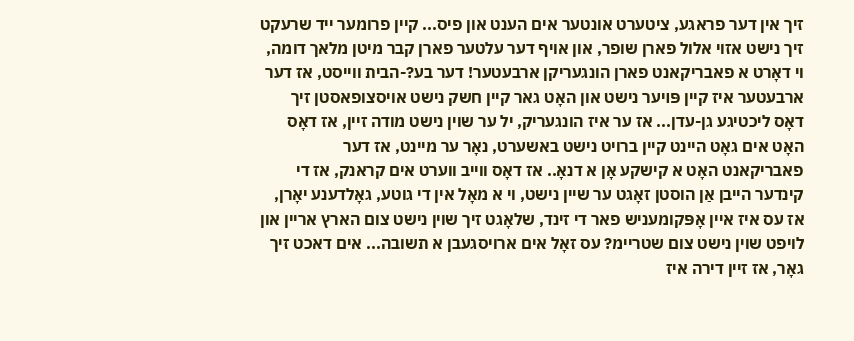זיך אין דער פראגע, ציטערט אונטער אים הענט און פיס... קיין פרומער ייד שרעקט זיך נישט אזוי אלול פארן שופר, און אויף דער עלטער פארן קבר מיטן מלאך דומה, וי דאָרט א פאבריקאנט פארן הונגעריקן ארבעטער! דער בע?-הבית ווייסט, אז דער ארבעטער איז קיין פּױער נישט און האָט גאר קיין חשק נישט אויסצופאסטן זיך דאָס ליכטיגע גן-עדן... אז ער איז הונגעריק, יל ער שוין נישט מודה זיין, אז דאָס האָט אים גאָט היינט קיין ברויט נישט באשערט, נאָר ער מיינט, אז דער פאבריקאנט האָט א קישקע אָן א דנאָ.. אז דאָס ווייב ווערט אים קראנק, אז די קינדער הייבן אַן הוסטן זאָגט ער שיין נישט, וי א מאָל אין די גוטע, גאָלדענע יאָרן, אז עס איז איין אָפּקומעניש פאר די זינד, שלאָגט זיך שוין נישט צום הארץ אריין און לויפט שוין נישט צום שטריימ? עס זאָל אים ארויסגעבן א תשובה... אים דאכט זיך גאָר, אז זיין דירה איז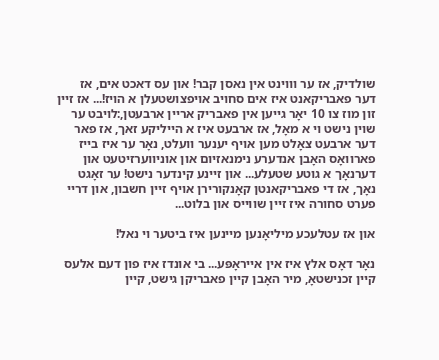שולדיק, אז ער וווינט אין נאסן קבר! און עס דאכט אים, אז דער פאבריקאנט איז אים סחויב אויפצושטעלן א הויז!... אז זיין זון מוז צו 10 יאָר גייען אין פאבריק אריין ארבעטן,:לויבט ער שוין נישט וי א מאָל, אז ארבעט איז א הייליקע זאך, אז פאר דער ארבעט צאָלט מען אויף יענער וועלט, נאָר ער איז בייז פארוואָס האָבן אנדערע נימנאזיום און אוניווערזיטעט און דערנאָך א גוטע שטעלע... און זיינע קינדער נישט! ער זאָגט נאָך, אז די פאבריקאנטן קאָנקורירן אויף זיין חשבון, און דריי פערט סחורה איז זיין שווייס און בלוט...

און אז עטלעכע מיליאָנען מיינען איז ביטער וי נאל!

נאָר דאָס אלץ איז אין אייראָפּע... בי אונדז איז פון דעם אלעס קיין זכנישטאָ, מיר האָבן קיין פאבריקן גישט, קיין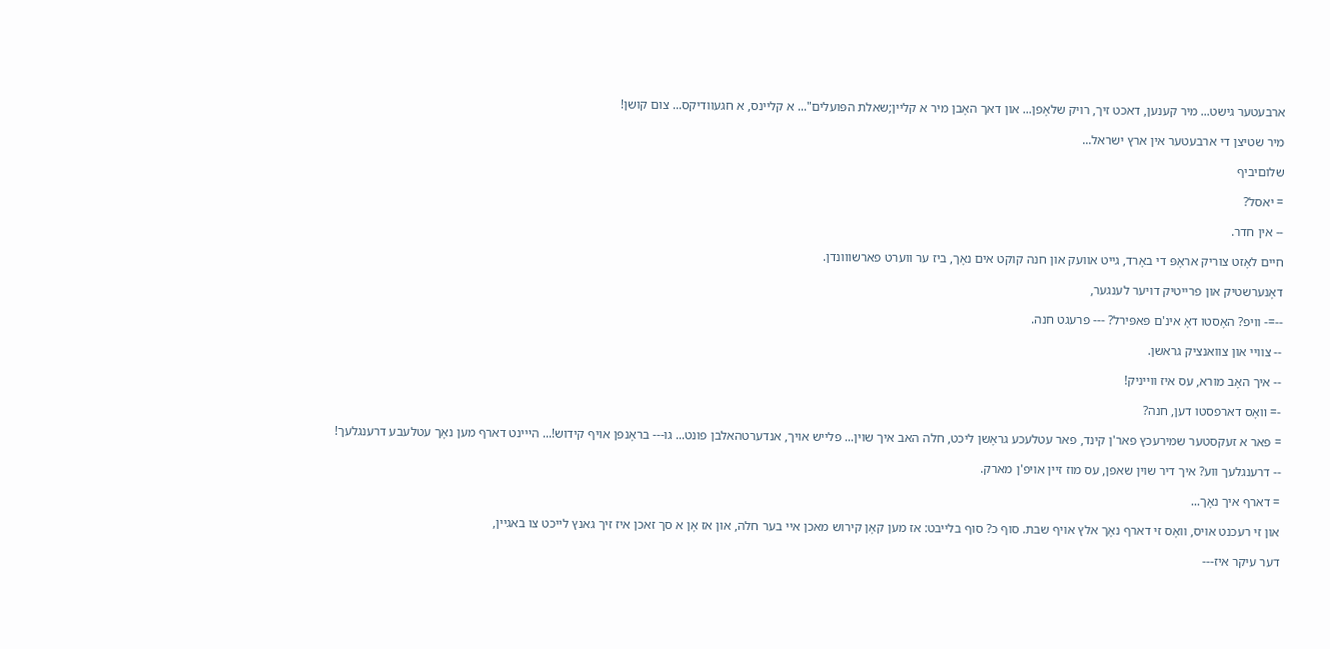ארבעטער גישט... מיר קענען, דאכט זיך, רויק שלאָפן... און דאך האָבן מיר א קליין;שאלת הפּועלים"... א קליינס, א חגעוודיקס... צום קושן!

מיר שטיצן די ארבעטער אין ארץ ישראל...

שלוםיביף

= יאסל?

-- אין חדר.

חיים לאָזט צוריק אראָפּ די באָרד, גייט אוועק און חנה קוקט אים נאָך, ביז ער ווערט פארשווונדן.

דאָנערשטיק און פרייטיק דויער לענגער,

--=- וויפ? האָסטו דאָ אינ'ם פּאפּירל? --- פרעגט חנה.

-- צוויי און צוואנציק גראשן.

-- איך האָב מורא, עס איז ווייניק!

-= װאָס דארפסטו דען, חנה?

= פאר א זעקסטער שמירעכץ פאר'ן קינד, פאר עטלעכע גראָשן ליכט, חלה האב איך שוין... פלייש אויך, אנדערטהאלבן פונט... גו--- בראָנפן אויף קידוש!... הײינט דארף מען נאָך עטלעבע דרענגלעך!

-- דרענגלעך ווע? איך דיר שוין שאפן, עס מוז זיין אויפ'ן מארק.

= דארף איך נאָך...

און זי רעכנט אויס, וואָס זי דארף נאָך אלץ אויף שבת. סוף כ? סוף בלייבט: אז מען קאָן קירוש מאכן איי בער חלה, און אז אָן א סך זאכן איז זיך גאנץ לייכט צו באגיין,

דער עיקר איז---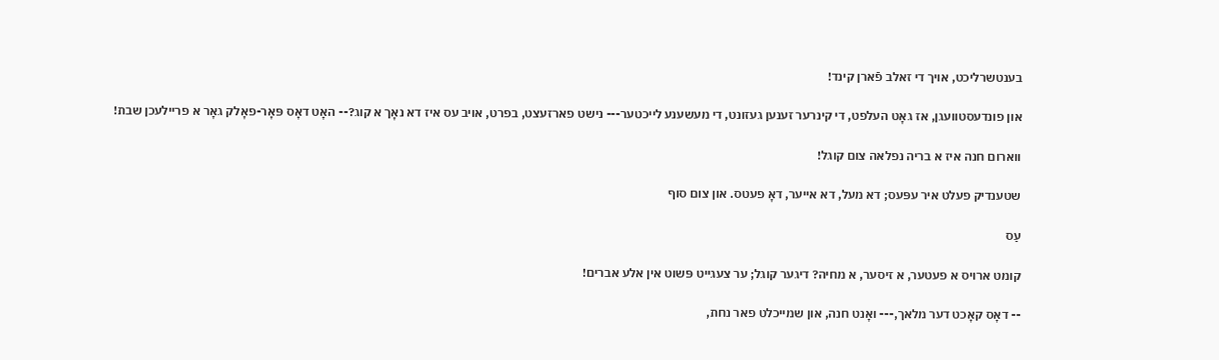בענטשרליכט, אויך די זאלב פֿארן קינד!

און פונדעסטוועגן, אז גאָט העלפט, די קינרער זענען געזונט, די מעשענע לייכטער--- נישט פארזעצט, בפרט, אויב עס איז דא נאָך א קוג?-- האָט דאָס פּאָר-פאָלק גאָר א פריילעכן שבת!

ווארום חנה איז א בריה נפלאה צום קוגל!

שטענדיק פעלט איר עפּעס; דא מעל, דא אייער, דאָ פעטס. און צום סוף

עַס

קומט ארויס א פעטער, א זיסער, א מחיה? דיגער קוגל; ער צעגייט פּשוט אין אלע אברים!

-- דאָס קאָכט דער מלאך,--- ואָנט חנה, און שמייכלט פאר נחת,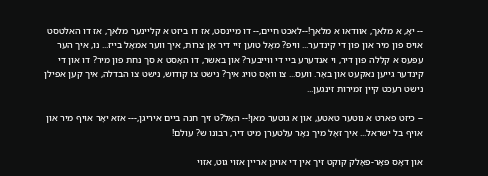-- יאָ, א מלאך, אוודאו א מלאך!--לאכט חיים,-- דו מיינסט, אז דו ביזט א קליינער מלאך, אז דו האלטסט אויס פון מיר און פון די קינדער... וויפ? מאָל טוען זיי דיר אָן צרות, איך ווער אמאָל בייז... נו, איך הער עפּעס א קלִלה פון דיר, וי אנדערע ביי די ווייבער? און באשר, דו האָסט א סך נחת פון מיר? דו און די קינדער גייען נאקעט און באָר. וועס... צו װאָס טויג איך? נישט צו קודוש, נישט צו הבדלה, איך קען אפילן נישט רעכט קיין זמירות זינגען...

-- כיזט פארט א נוטער טאטע, און א גוטער מאן!-- האַל?ט זיך חנה ביים איריגן,--- אזא יאָר אויף מיר און אויף בל ישראל... איך זאָל מיך נאָר עלטערן מיט דיר, רבונו ש? עולם!

און דאָס פּאָר-פאָלק קוקט זיך אין די אויגן אריין אזוי גוט, אזוי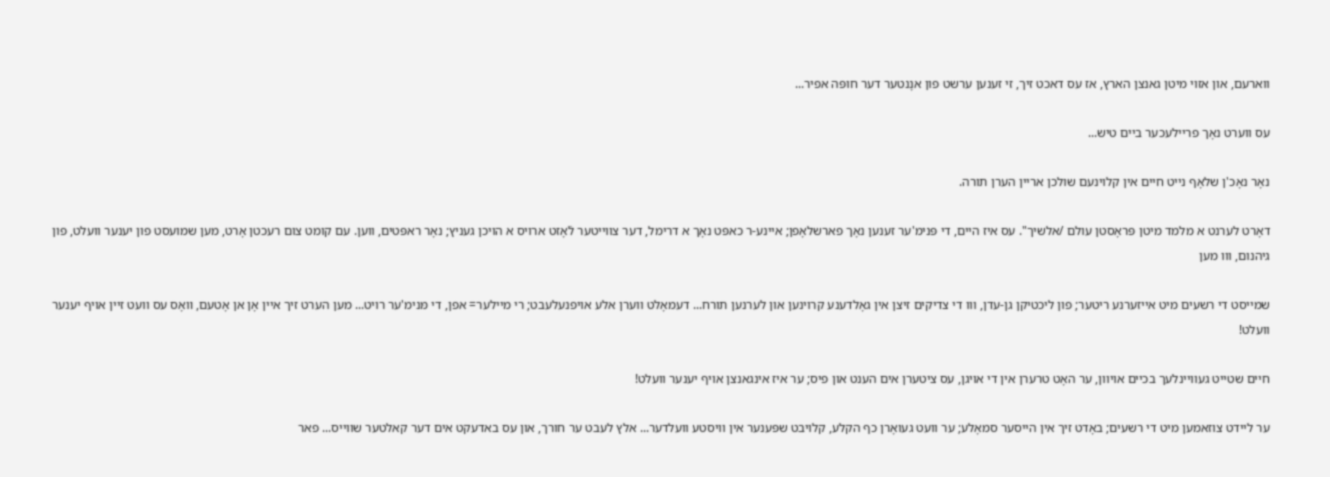ווארעם, און אזוי מיטן גאנצן הארץ, אז עס דאכט זיך, זי זענען ערשט פון אנָנטער דער חופּה אפיר...

עס ווערט נאָך פריילעכער ביים טיש...

נאָר נאָכ'ן שלאָף נייט חיים אין קלוינעם שולכן אריין הערן תורה.

דאָרט לערנט א מלמד מיטן פּראָסטן עולם /אלשיך". עס איז היים, די פּנימ'ער זענען נאָך פארשלאָפן; איינע-ר כאפּט נאָך א דרימל, דער צווייטער לֿאָזט ארויס א הויכן געניץ; נאָר ראפּטים, ווען. עם קומט צום רעכטן אָרט, מען שמועסט פון יענער וועלט, פון גיהנום, ווו מען

שמייסט די רשעים מיט אייזערנע ריטער; פון ליכטיקן גן-עדן, ווו די צדיקים זיצן אין גאָלדענע קרוינען און לערנען תורח... דעמאָלט ווערן אלע אויפנעלעבט; רי מיילער= אפן, די מּנימ'ער רויט... מען הערט זיך איין אָן אן אָטעם, װאָס עס וועט זיין אויף יענער וועלט!

חיים שטייט געוויינלעך בכיים אויוון, ער האָט טרערן אין די אויגן, עס ציטערן אים הענט און פיס; ער איז אינגאנצן אויף יענער וועלט!

ער ליידט צוזאמען מיט די רשעים; באָדט זיך אין הייסער סמאָלע; ער וועט געואָרן כף הקלע, קלויבט שפּענער אין וויסטע וועלדער... אלץ לעבט ער חורך, און עס באדעקט אים דער קאלטער שווייס... פאר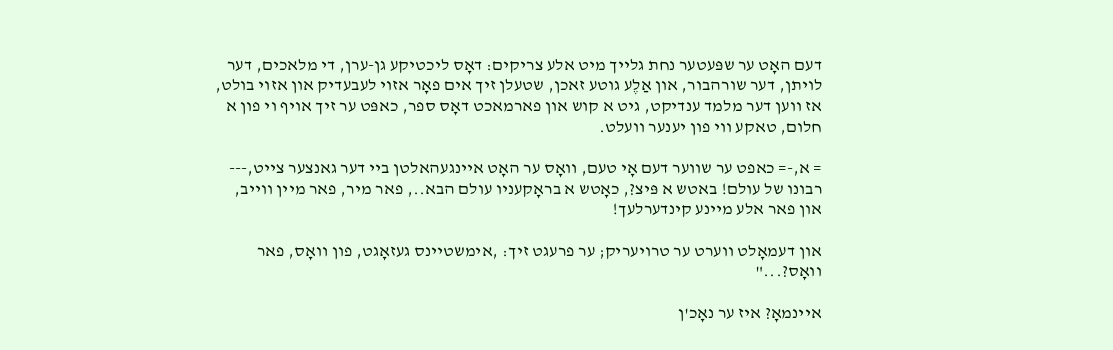דעם האָט ער שפּעטער נחת גלייך מיט אלע צריקים: דאָס ליכטיקע גן-ערן, די מלאכים, דער לויתן, דער שורהבור, און אַלֶע גוטע זאכן, שטעלן זיך אים פאָר אזוי לעבעדיק און אזוי בולט, אז ווען דער מלמד ענדיקט, גיט א קוש און פארמאכט דאָס ספר, כאפּט ער זיך אויף וי פון א חלום, טאקע ווי פון יענער וועלט.

= א,-= כאפט ער שווער דעם אָי טעם, װאָס ער האָט איינגעהאלטן ביי דער גאנצער צייט,--- רבונו של עולם! באטש א פּיצ?, כאָטש א בראָקעניו עולם הבא.., פאר מיר, פאר מיין ווייב, און פאר אלע מיינע קינדערלעך!

און דעמאָלט ווערט ער טרויעריק; ער פרעגט זיך: ,אימשטיינס געזאָגט, פון װאָס, פאר וואָס?..."

איינמאָ? איז ער נאָכ'ן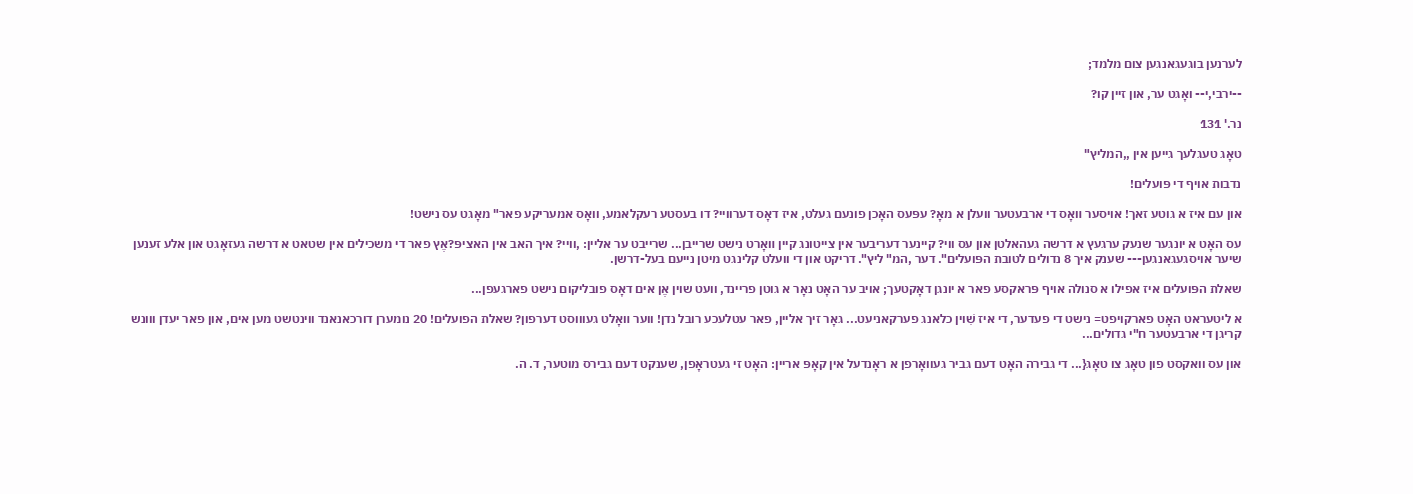לערנען בוגעגאנגען צום מלמד;

--ירבי,י-- ואָגט ער, און זיין קו?

נר.' 131

טאָג טעגלעך גייען אין ,,המליץ"

נדבות אויף די פּועלים!

און עם איז א גוטע זאך! אויסער װאָס די ארבעטער וועלן א מאָ? עפּעס האָכן פונעם געלט, איז דאָס דערוויי? דו בעסטע רעקלאמע, וואָס אמעריקע פאר" מאָגט עס נישט!

עס האָט א יונגער שנעק ערגעץ א דרשה געהאלטן און עס ווי? קיינער דעריבער אין צייטונג קיין װאָרט נישט שרייבן... שרייבט ער אליין: ,וויי? איך האב אין האציפּ?אֶץ פאר די משכילים אין שטאט א דרשה געזאָגט און אלע זענען שיער אויסגעגאנגען--- שענק איך 8 נדולים לטובת הפּועלים". דער ,המ" ליץ". דריקט און די וועלט קלינגט מיטן נייעם בעל-דרשן.

שאלת הפּועלים איז אפילו א סנולה אויף פּראקסע פאר א יונגן דאָקטעך; אויב ער האָט נאָר א גוטן פריינד, וועט שוין אֶן אים דאָס פובליקום נישט פארגעפן...

א ליטעראט האָט פארקויפט= נישט די פעדער, די איז שִׁוין כלאנג פערקאניעט... גאָר זיך אליין, פאר עטלעכע רובל נדן! ווער װאָלט געוווסט דערפון? שאלת הפועלים! 20 נומערן דורכאנאנד ווינטשט מען אים, און פאר יעדן ווונש קריגן די ארבעטער ח"י גדולים...

און עס וואקסט פון טאָג צו טאָג{... די גבירה האָט דעם גביר געוואָרפן א ראָנדעל אין קאָפּ אריין: האָט זי געטראָפן, שענקט דעם גבירס מוטער, ד. ה.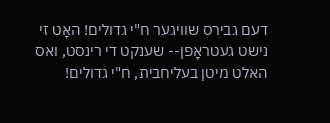דעם גבירס שוויגער ח"י גדולים! האָט זי נישט געטראָפן-- שענקט די רינסט, ואס האלט מיטן בעליחבית, ח"י גדולים!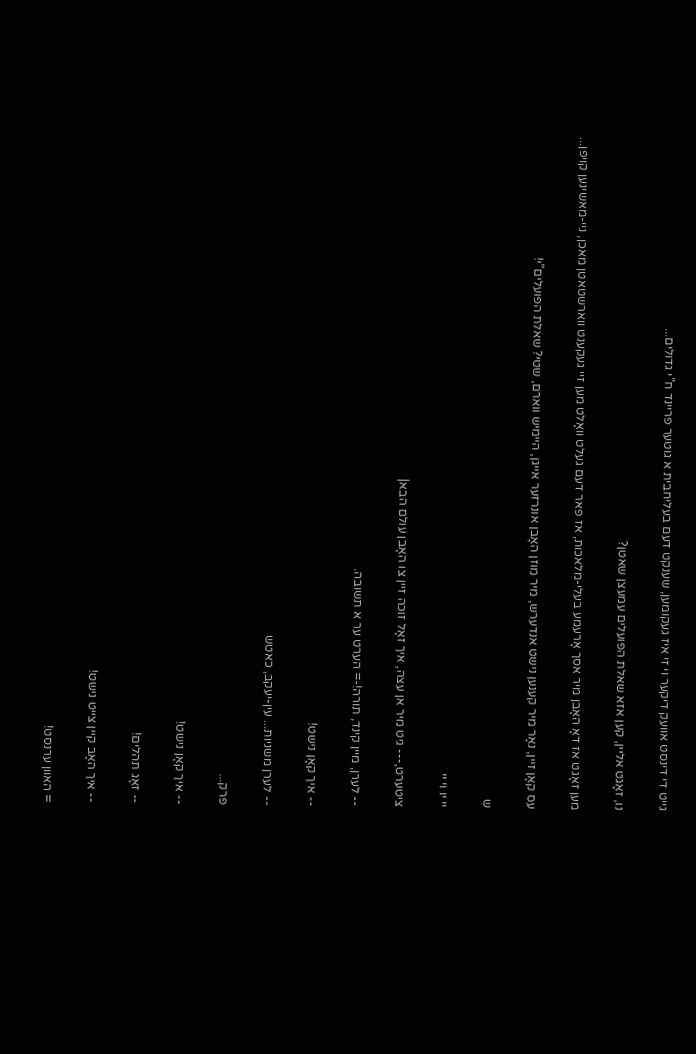גייט די דינסט אוועק דיקער וי זי איז געקומען, שענקט דעם בעליחבית א גוטער פריינד ח"י גדולים...

נו, זאָגט אליין, קען אזא שאלת הפּועלים עמעצן שאטן?

מען זאָגט אז דאָ האָבן מיר אסך אָרעמע בעלי-מלאכות, אז פאר דעם געלט וואָלט מען זיי געקענט ווארשטאטן מאכן, ניי-מאשינען קויפן...

עס קאָן זיין, נאָר מיר קענען נישט אנדערש, מיר מוזן האָבן אונרזער אייגן, היימיש ווארם, שטי? שאלת הפּועלים"י!

שִ

יי יו וי יי

ציטערט,--- גיט מיר אן עצה, איך זאָל זוכה זיין צו האָבן עולם הבא|

-- לערן, מיין קינד, תורה!-= הערט ער א תשובה.

-- איך קאָן נישט!

-- לערן משניות... עין-יעקב, כאטש

פּרק...

-- איך קאָן נישט!

-- זאָג תהלים!

-- איך האָב קיין צייט נישט!

= האוון ערנסט!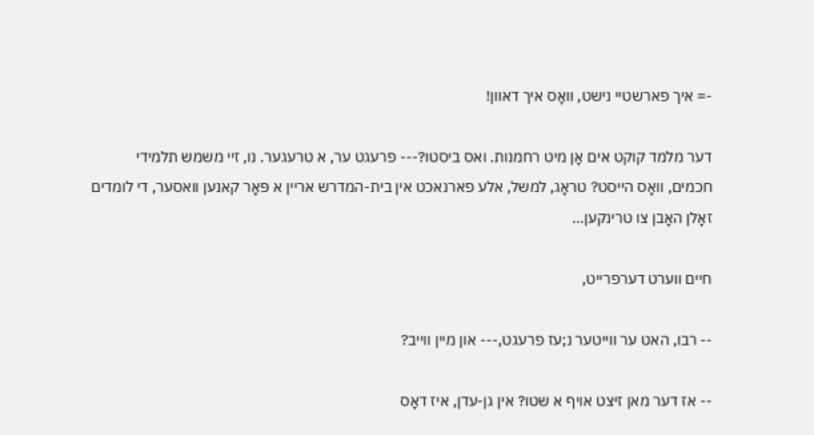-= איך פארשטיי נישט, װאָס איך דאוון!

דער מלמד קוקט אים אָן מיט רחמנות. ואס ביסטו?--- פרעגט ער, א טרעגער. נו, זיי משמש תלמידי חכמים, װאָס הייסט? טראָג, למשל, אלע פארנאכט אין בית-המדרש אריין א פּאָר קאנען וואסער, די לומדים זאָלן האָבן צו טרינקען...

חיים ווערט דערפרייט,

-- רבו, האט ער ווייטער נ;עז פרעגט,--- און מיין ווייב?

-- אז דער מאן זיצט אויף א שטו? אין גן-עדן, איז דאָס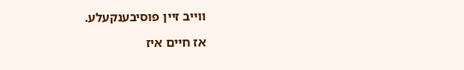ווייב זיין פוסיבענקעלע.

אז חיים איז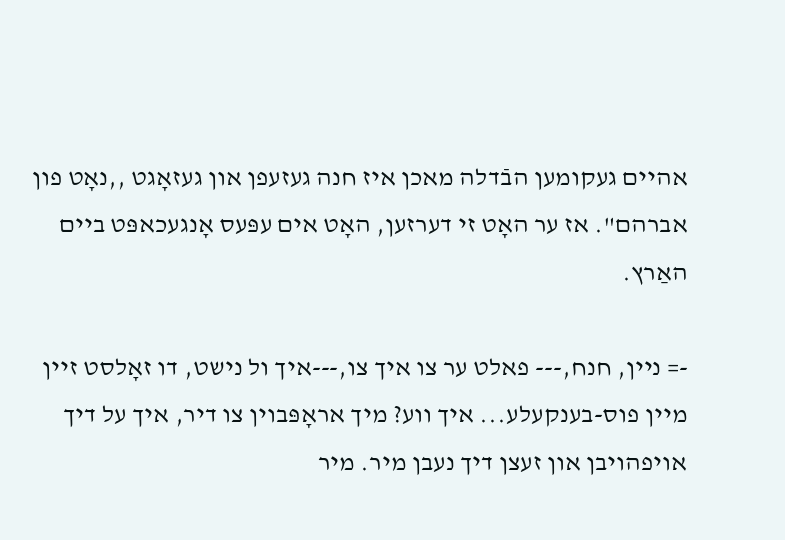אהיים געקומען הבֿדלה מאכן איז חנה געזעפן און געזאָגט ,,נאָט פון אברהם". אז ער האָט זי דערזען, האָט אים עפּעס אָנגעכאפּט ביים האַרץ.

-= ניין, חנח,--- פאלט ער צו איך צו,---איך ול נישט, דו זאָלסט זיין מיין פוס-בענקעלע... איך ווע? מיך אראָפּבוין צו דיר, איך על דיך אויפהויבן און זעצן דיך נעבן מיר. מיר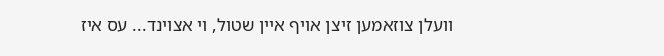װעלן צוזאמען זיצן אויף איין שטול, וי אצוינד... עס איז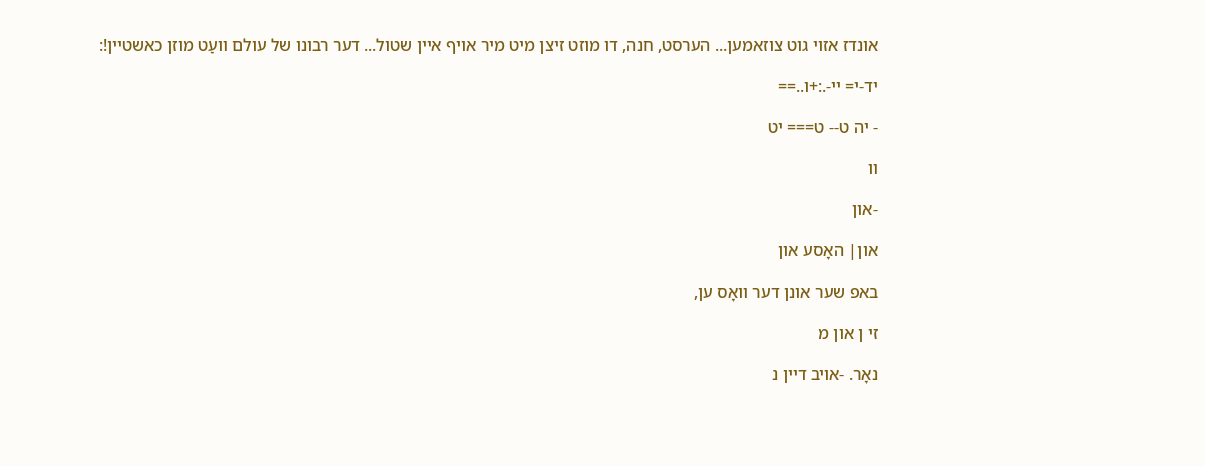אונדז אזוי גוט צוזאמען... הערסט, חנה, דו מוזט זיצן מיט מיר אויף איין שטול... דער רבונו של עולם װעַט מוזן כאשטיין!:

יד-י= יי-.:+ו..==

- יה ט-- ט=== יט

װ

-און

און| האָסע און

באפ שער אונן דער װאָס ען,

זי ן און מ

נאָר. -אויב דיין נ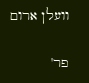וועלן ארום

פר'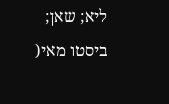ליא; שאן; ביסטו מאי(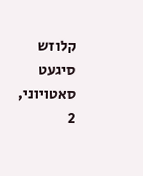קלוזש סיגעט סאטויוני, 2